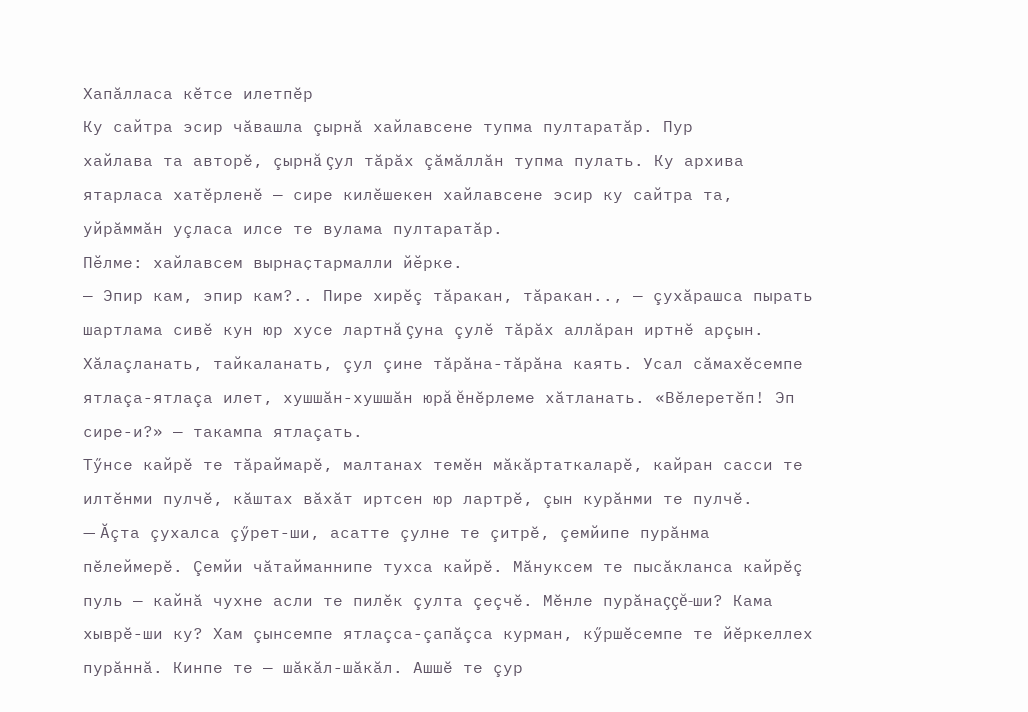Хапăлласа кĕтсе илетпĕр
Ку сайтра эсир чăвашла çырнă хайлавсене тупма пултаратăр. Пур
хайлава та авторĕ, çырнă çул тăрăх çăмăллăн тупма пулать. Ку архива
ятарласа хатĕрленĕ — сире килĕшекен хайлавсене эсир ку сайтра та,
уйрăммăн уçласа илсе те вулама пултаратăр.
Пӗлме: хайлавсем вырнаҫтармалли йӗрке.
— Эпир кам, эпир кам?.. Пире хирĕç тăракан, тăракан.., — çухăрашса пырать шартлама сивĕ кун юр хусе лартнă çуна çулĕ тăрăх аллăран иртнĕ арçын. Хăлаçланать, тайкаланать, çул çине тăрăна-тăрăна каять. Усал сăмахĕсемпе ятлаçа-ятлаçа илет, хушшăн-хушшăн юрă ĕнĕрлеме хăтланать. «Вĕлеретĕп! Эп сире-и?» — такампа ятлаçать.
Тӳнсе кайрĕ те тăраймарĕ, малтанах темĕн мăкăртаткаларĕ, кайран сасси те илтĕнми пулчĕ, кăштах вăхăт иртсен юр лартрĕ, çын курăнми те пулчĕ.
— Ăçта çухалса çӳрет-ши, асатте çулне те çитрĕ, çемйипе пурăнма пĕлеймерĕ. Çемйи чăтайманнипе тухса кайрĕ. Мăнуксем те пысăкланса кайрĕç пуль — кайнă чухне асли те пилĕк çулта çеçчĕ. Мĕнле пурăнаççĕ-ши? Кама хыврĕ-ши ку? Хам çынсемпе ятлаçса-çапăçса курман, кӳршĕсемпе те йĕркеллех пурăннă. Кинпе те — шăкăл-шăкăл. Ашшĕ те çур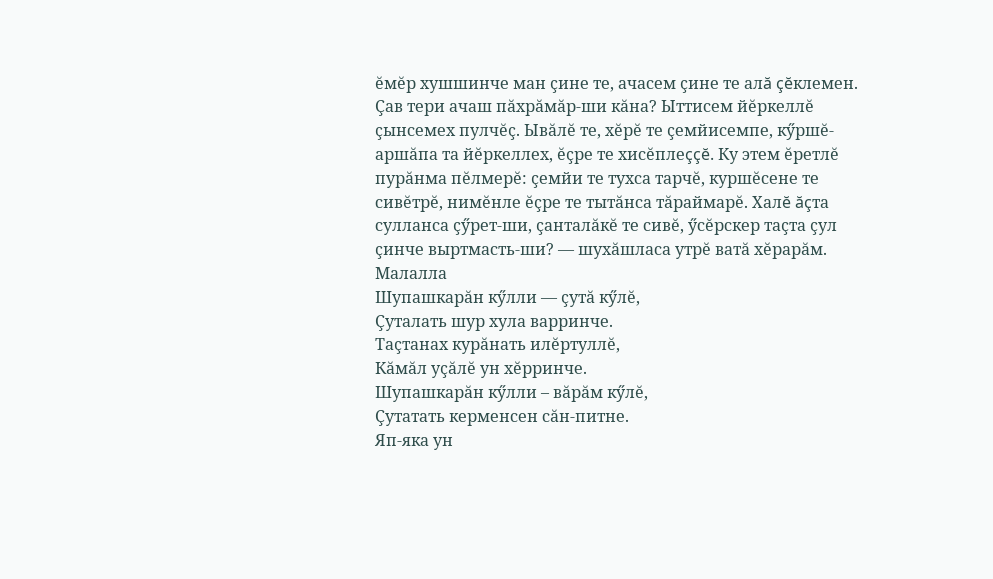ĕмĕр хушшинче ман çине те, ачасем çине те алă çĕклемен. Çав тери ачаш пăхрăмăр-ши кăна? Ыттисем йĕркеллĕ çынсемех пулчĕç. Ывăлĕ те, хĕрĕ те çемйисемпе, кӳршĕ-аршăпа та йĕркеллех, ĕçре те хисĕплеççĕ. Ку этем ĕретлĕ пурăнма пĕлмерĕ: çемйи те тухса тарчĕ, куршĕсене те сивĕтрĕ, нимĕнле ĕçре те тытăнса тăраймарĕ. Халĕ ăçта сулланса çӳрет-ши, çанталăкĕ те сивĕ, ӳсĕрскер таçта çул çинче выртмасть-ши? — шухăшласа утрĕ ватă хĕрарăм.
Малалла
Шупашкарăн кӳлли — çутă кӳлĕ,
Çуталать шур хула варринче.
Таçтанах курăнать илĕртуллĕ,
Кăмăл уçăлĕ ун хĕрринче.
Шупашкарăн кӳлли – вăрăм кӳлĕ,
Çутатать керменсен сăн-питне.
Яп-яка ун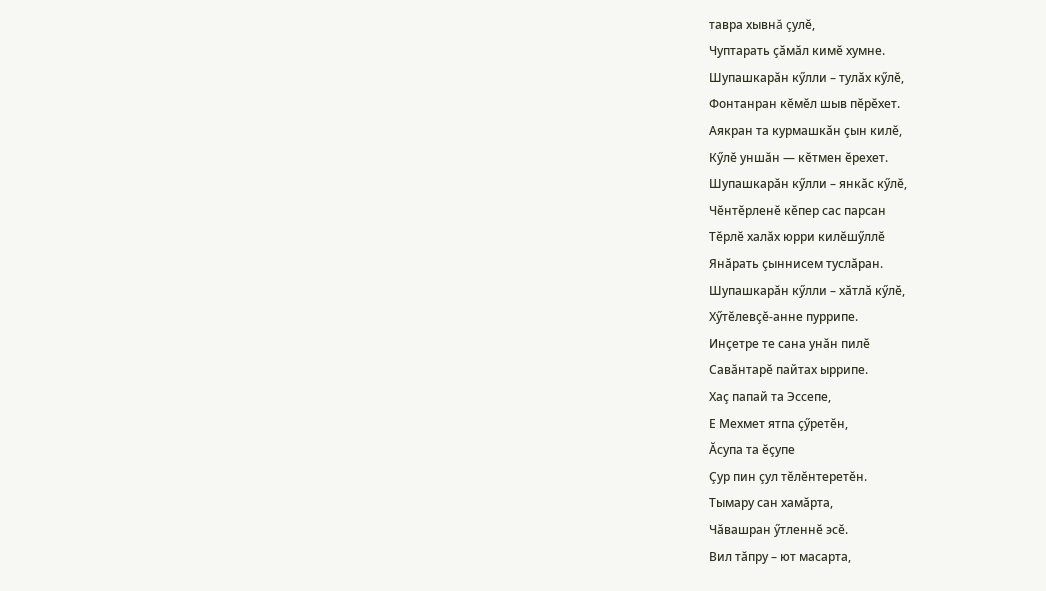тавра хывнă çулĕ,
Чуптарать çăмăл кимĕ хумне.
Шупашкарăн кӳлли – тулăх кӳлĕ,
Фонтанран кĕмĕл шыв пĕрĕхет.
Аякран та курмашкăн çын килĕ,
Кӳлĕ уншăн — кĕтмен ĕрехет.
Шупашкарăн кӳлли – янкăс кӳлĕ,
Чĕнтĕрленĕ кĕпер сас парсан
Тĕрлĕ халăх юрри килĕшӳллĕ
Янăрать çыннисем туслăран.
Шупашкарăн кӳлли – хăтлă кӳлĕ,
Хӳтĕлевçĕ-анне пуррипе.
Инçетре те сана унăн пилĕ
Савăнтарĕ пайтах ыррипе.
Хаç папай та Эссепе,
Е Мехмет ятпа çӳретĕн,
Ăсупа та ĕçупе
Çур пин çул тĕлĕнтеретĕн.
Тымару сан хамăрта,
Чăвашран ӳтленнĕ эсĕ.
Вил тăпру – ют масарта,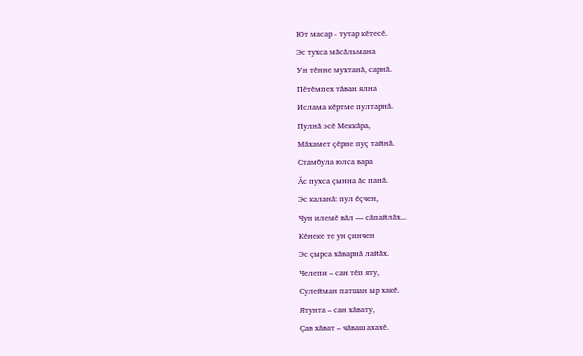Ют масар - тутар кĕтесĕ.
Эс тухса мăсăльмана
Ун тĕнне мухтанă, сарнă.
Пĕтĕмпех тăван ялна
Ислама кĕртме пултарнă.
Пулнă эсĕ Меккăра,
Мăхамет çĕрне пуç тайнă.
Стамбула юлса вара
Ăс пухса çынна ăс панă.
Эс каланă: пул ĕçчен,
Чун илемĕ вăл — сăпайлăх...
Кĕнеке те ун çинчен
Эс çырса хăварнă лайăх.
Челепи – сан тĕп яту,
Сулейман патшан ыр хакĕ.
Ятунта – сан хăвату,
Çав хăват – чăваш ахахĕ.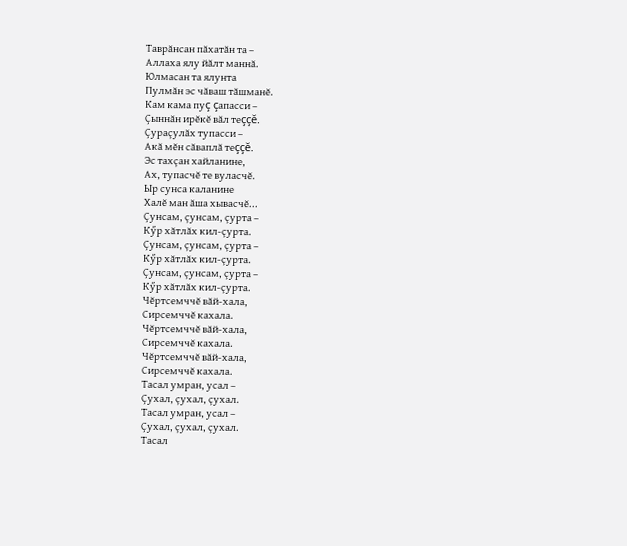Таврăнсан пăхатăн та –
Аллаха ялу йăлт маннă.
Юлмасан та ялунта
Пулмăн эс чăваш тăшманĕ.
Кам кама пуç çапасси –
Çыннăн ирĕкĕ вăл теççĕ.
Çураçулăх тупасси –
Акă мĕн сăваплă теççĕ.
Эс тахçан хайланине,
Ах, тупасчĕ те вуласчĕ.
Ыр сунса каланине
Халĕ ман ăша хывасчĕ...
Çунсам, çунсам, çурта –
Кӳр хăтлăх кил-çурта.
Çунсам, çунсам, çурта –
Кӳр хăтлăх кил-çурта.
Çунсам, çунсам, çурта –
Кӳр хăтлăх кил-çурта.
Чĕртсемччĕ вăй-хала,
Сирсемччĕ кахала.
Чĕртсемччĕ вăй-хала,
Сирсемччĕ кахала.
Чĕртсемччĕ вăй-хала,
Сирсемччĕ кахала.
Тасал умран, усал –
Çухал, çухал, çухал.
Тасал умран, усал –
Çухал, çухал, çухал.
Тасал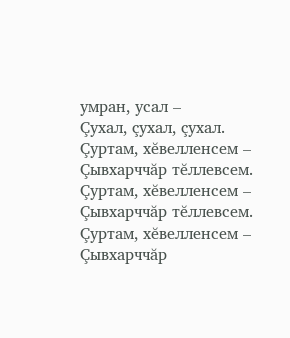умран, усал –
Çухал, çухал, çухал.
Çуртам, хĕвелленсем –
Çывхарччăр тĕллевсем.
Çуртам, хĕвелленсем –
Çывхарччăр тĕллевсем.
Çуртам, хĕвелленсем –
Çывхарччăр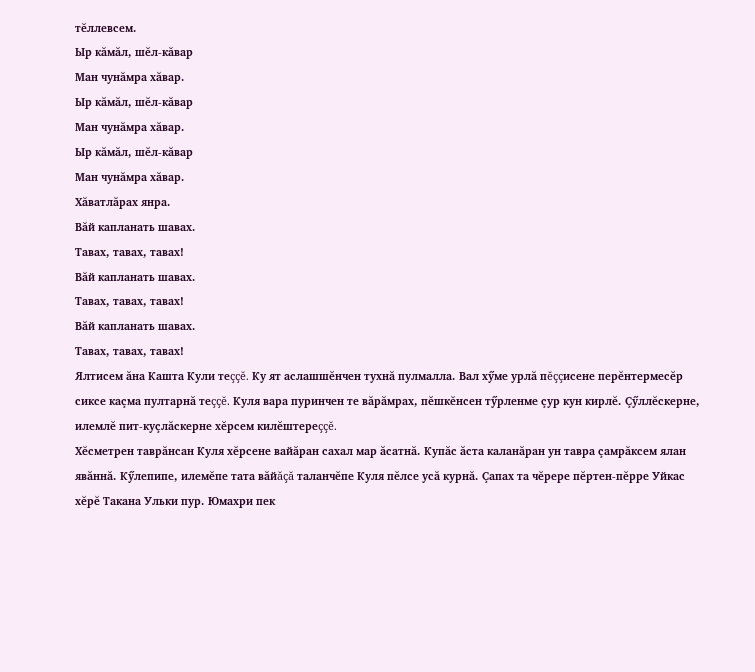тĕллевсем.
Ыр кăмăл, шĕл-кăвар
Ман чунăмра хăвар.
Ыр кăмăл, шĕл-кăвар
Ман чунăмра хăвар.
Ыр кăмăл, шĕл-кăвар
Ман чунăмра хăвар.
Хăватлăрах янра.
Вăй капланать шавах.
Тавах, тавах, тавах!
Вăй капланать шавах.
Тавах, тавах, тавах!
Вăй капланать шавах.
Тавах, тавах, тавах!
Ялтисем ăна Кашта Кули теççĕ. Ку ят аслашшĕнчен тухнă пулмалла. Вал хӳме урлă пĕççисене перĕнтермесĕр сиксе каçма пултарнă теççĕ. Куля вара пуринчен те вăрăмрах, пĕшкĕнсен тӳрленме çур кун кирлĕ. Çӳллĕскерне, илемлĕ пит-куçлăскерне хĕрсем килĕштереççĕ.
Хĕсметрен таврăнсан Куля хĕрсене вайăран сахал мар ăсатнă. Купăс ăста каланăран ун тавра çамрăксем ялан явăннă. Кӳлепипе, илемĕпе тата вăйăçă таланчĕпе Куля пĕлсе усă курнă. Çапах та чĕрере пĕртен-пĕрре Уйкас хĕрĕ Такана Ульки пур. Юмахри пек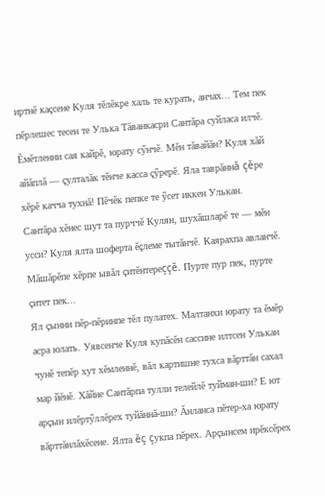иртнĕ каçсене Куля тĕлĕкре халь те курать, анчах... Тем пек пĕрлешес тесен те Улька Тăванкасри Сантăра суйласа илчĕ. Ĕмĕтленни сая кайрĕ, юрату сӳнчĕ. Мĕн тăвайăн? Куля хăй айăплă — çулталăк тĕнче касса çӳрерĕ. Яла таврăннă çĕре хĕрĕ качча тухнă! Пĕчĕк пепке те ӳсет иккен Улькан. Сантăра хĕнес шут та пурччĕ Кулян, шухăшларĕ те — мĕн усси? Куля ялта шоферта ĕçлеме тытăнчĕ. Каярахпа авланчĕ. Мăшăрĕпе хĕрпе ывăл çитĕнтереççĕ. Пурте пур пек, пурте çитет пек...
Ял çынни пĕр-пĕринпе тĕл пулатех. Малтанхи юрату та ĕмĕр асра юлать. Уявсенче Куля купăсĕн сассине илтсен Улькан чунĕ тепĕр хут хĕмленнĕ, вăл картишне тухса вăрттăн сахал мар йĕнĕ. Хăйне Сантăрпа тулли телейлĕ туйман-ши? Е ют арçын илĕртӳллĕрех туйăннă-ши? Ăнланса пĕтер-ха юрату вăрттăнлăхĕсене. Ялта ĕç çукпа пĕрех. Арçынсем ирĕксĕрех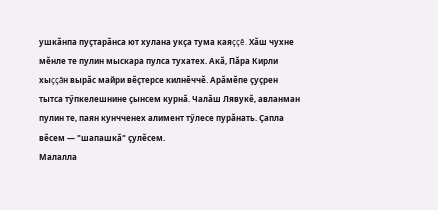ушкăнпа пуçтарăнса ют хулана укçа тума каяççĕ. Хăш чухне мĕнле те пулин мыскара пулса тухатех. Акă, Пăра Кирли хыççăн вырăс майри вĕçтерсе килнĕччĕ. Арăмĕпе çуçрен тытса тӳпкелешнине çынсем курнă. Чалăш Лявукĕ, авланман пулин те, паян кунчченех алимент тӳлесе пурăнать. Çапла вĕсем — "шапашкă" çулĕсем.
Малалла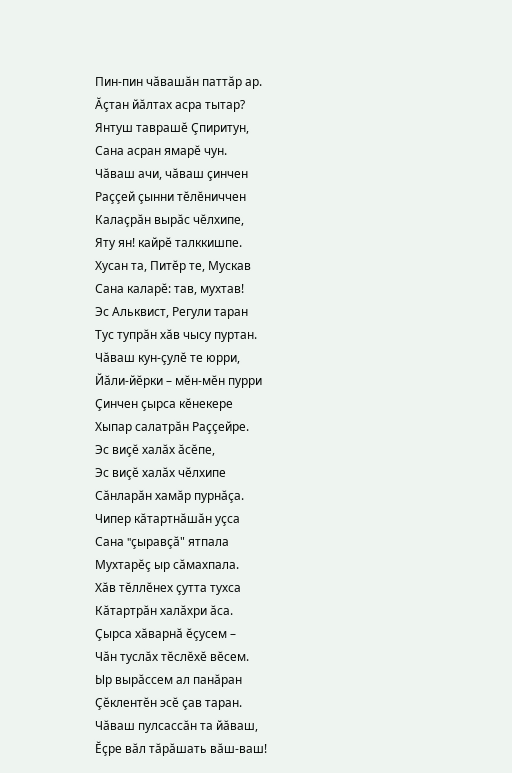Пин-пин чăвашăн паттăр ар.
Ăçтан йăлтах асра тытар?
Янтуш таврашĕ Çпиритун,
Сана асран ямарĕ чун.
Чăваш ачи, чăваш çинчен
Раççей çынни тĕлĕниччен
Калаçрăн вырăс чĕлхипе,
Яту ян! кайрĕ талккишпе.
Хусан та, Питĕр те, Мускав
Сана каларĕ: тав, мухтав!
Эс Альквист, Регули таран
Тус тупрăн хăв чысу пуртан.
Чăваш кун-çулĕ те юрри,
Йăли-йĕрки – мĕн-мĕн пурри
Çинчен çырса кĕнекере
Хыпар салатрăн Раççейре.
Эс виçĕ халăх ăсĕпе,
Эс виçĕ халăх чĕлхипе
Сăнларăн хамăр пурнăçа.
Чипер кăтартнăшăн уçса
Сана "çыравçă" ятпала
Мухтарĕç ыр сăмахпала.
Хăв тĕллĕнех çутта тухса
Кăтартрăн халăхри ăса.
Çырса хăварнă ĕçусем –
Чăн туслăх тĕслĕхĕ вĕсем.
Ыр вырăссем ал панăран
Çĕклентĕн эсĕ çав таран.
Чăваш пулсассăн та йăваш,
Ĕçре вăл тăрăшать вăш-ваш!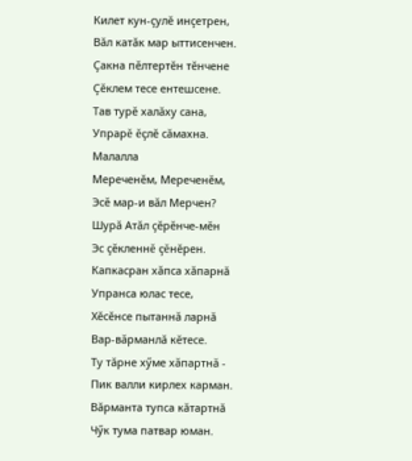Килет кун-çулĕ инçетрен,
Вăл катăк мар ыттисенчен.
Çакна пĕлтертĕн тĕнчене
Çĕклем тесе ентешсене.
Тав турĕ халăху сана,
Упрарĕ ĕçлĕ сăмахна.
Малалла
Мереченĕм, Мереченĕм,
Эсĕ мар-и вăл Мерчен?
Шурă Атăл çĕрĕнче-мĕн
Эс çĕкленнĕ çĕнĕрен.
Капкасран хăпса хăпарнă
Упранса юлас тесе,
Хĕсĕнсе пытаннă ларнă
Вар-вăрманлă кĕтесе.
Ту тăрне хӳме хăпартнă -
Пик валли кирлех карман.
Вăрманта тупса кăтартнă
Чӳк тума патвар юман.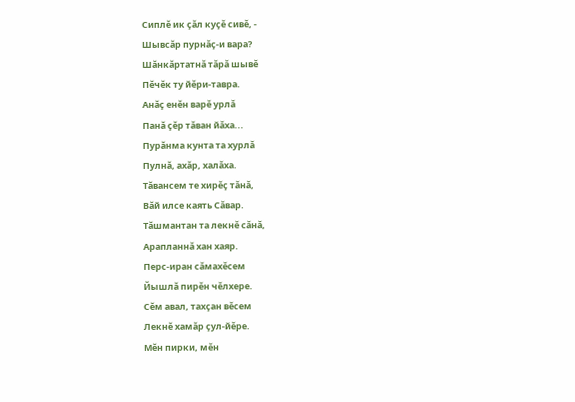Сиплĕ ик çăл куçĕ сивĕ, -
Шывсăр пурнăç-и вара?
Шăнкăртатнă тăрă шывĕ
Пĕчĕк ту йĕри-тавра.
Анăç енĕн варĕ урлă
Панă çĕр тăван йăха...
Пурăнма кунта та хурлă
Пулнă, ахăр, халăха.
Тăвансем те хирĕç тăнă,
Вăй илсе каять Сăвар.
Тăшмантан та лекнĕ сăнă,
Арапланнă хан хаяр.
Перс-иран сăмахĕсем
Йышлă пирĕн чĕлхере.
Сĕм авал, тахçан вĕсем
Лекнĕ хамăр çул-йĕре.
Мĕн пирки, мĕн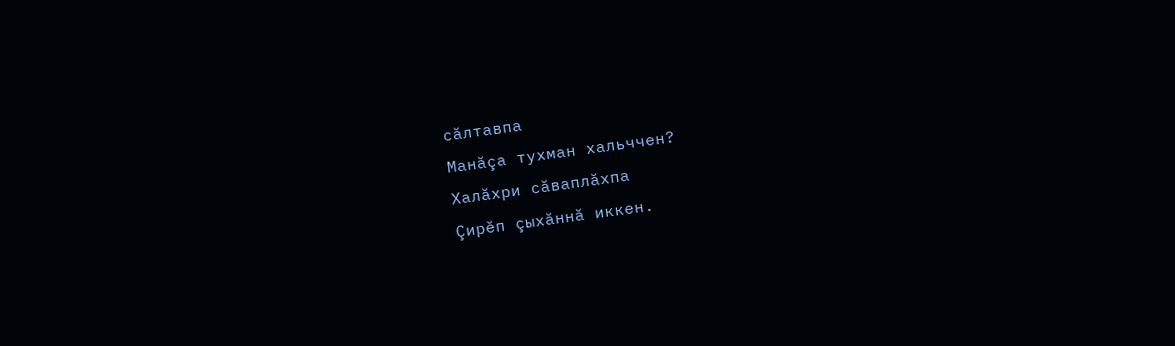сăлтавпа
Манăçа тухман хальччен?
Халăхри сăваплăхпа
Çирĕп çыхăннă иккен.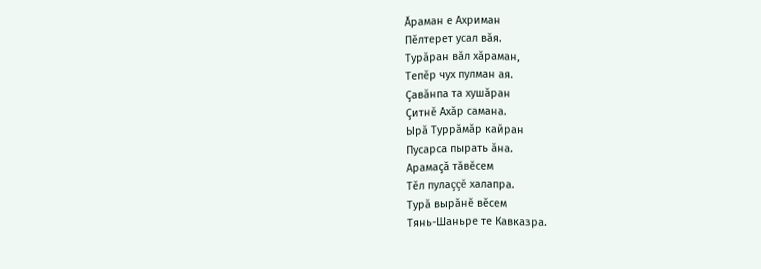Ăраман е Ахриман
Пĕлтерет усал вăя.
Турăран вăл хăраман,
Тепĕр чух пулман ая.
Çавăнпа та хушăран
Çитнĕ Ахăр самана.
Ырă Туррăмăр кайран
Пусарса пырать ăна.
Арамаçă тăвĕсем
Тĕл пулаççĕ халапра.
Турă вырăнĕ вĕсем
Тянь-Шаньре те Кавказра.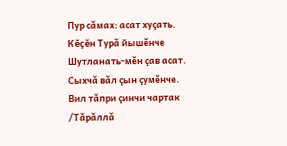Пур сăмах: асат хуçать.
Кĕçĕн Турă йышĕнче
Шутланать-мĕн çав асат.
Сыхчă вăл çын çумĕнче.
Вил тăпри çинчи чартак
/Тăрăллă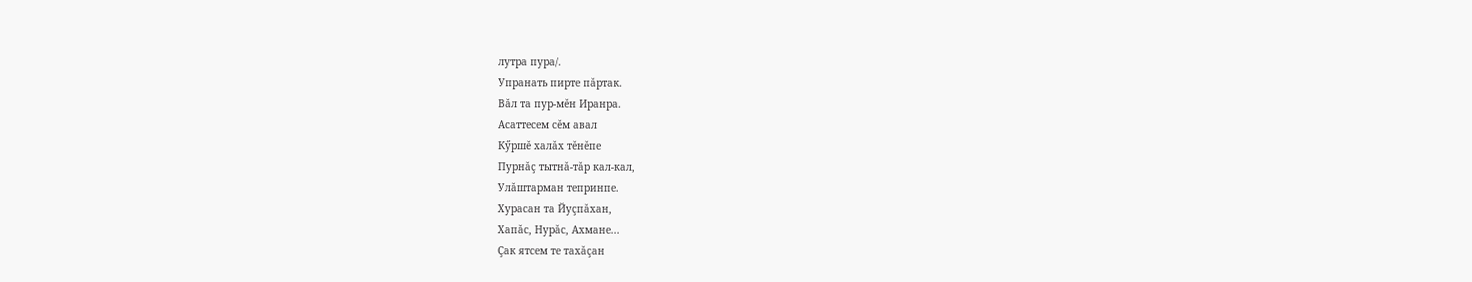лутра пура/.
Упранать пирте пăртак.
Вăл та пур-мĕн Иранра.
Асаттесем сĕм авал
Кӳршĕ халăх тĕнĕпе
Пурнăç тытнă-тăр кал-кал,
Улăштарман тепринпе.
Хурасан та Йуçпăхан,
Хапăс, Нурăс, Ахмане...
Çак ятсем те тахăçан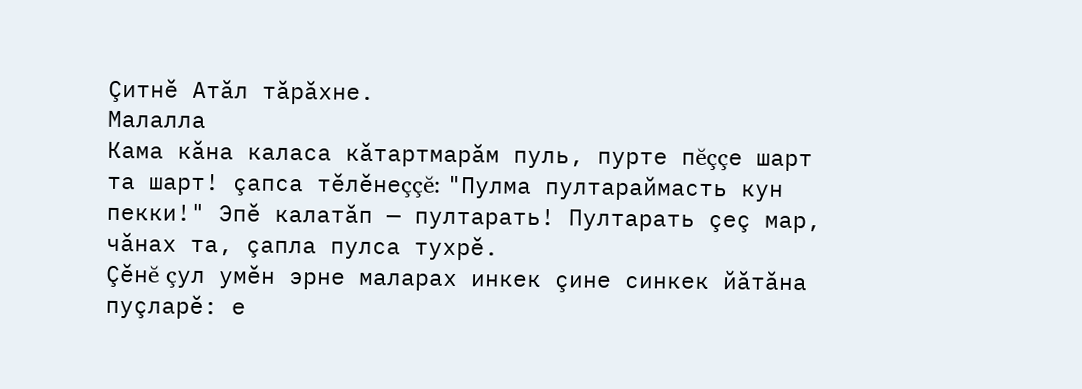Çитнĕ Атăл тăрăхне.
Малалла
Кама кăна каласа кăтартмарăм пуль, пурте пĕççе шарт та шарт! çапса тĕлĕнеççĕ: "Пулма пултараймасть кун пекки!" Эпĕ калатăп — пултарать! Пултарать çеç мар, чăнах та, çапла пулса тухрĕ.
Çĕнĕ çул умĕн эрне маларах инкек çине синкек йăтăна пуçларĕ: е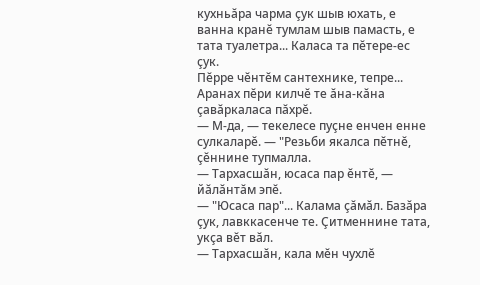кухньăра чарма çук шыв юхать, е ванна кранĕ тумлам шыв памасть, е тата туалетра... Каласа та пĕтере-ес çук.
Пĕрре чĕнтĕм сантехнике, тепре... Аранах пĕри килчĕ те ăна-кăна çавăркаласа пăхрĕ.
— М-да, — текелесе пуçне енчен енне сулкаларĕ. — "Резьби якалса пĕтнĕ, çĕннине тупмалла.
— Тархасшăн, юсаса пар ĕнтĕ, — йăлăнтăм эпĕ.
— "Юсаса пар"... Калама çăмăл. Базăра çук, лавккасенче те. Çитменнине тата, укçа вĕт вăл.
— Тархасшăн, кала мĕн чухлĕ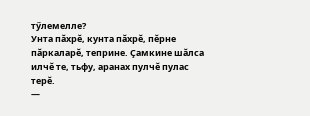тӳлемелле?
Унта пăхрĕ, кунта пăхрĕ, пĕрне пăркаларĕ, теприне. Çамкине шăлса илчĕ те, тьфу, аранах пулчĕ пулас терĕ.
—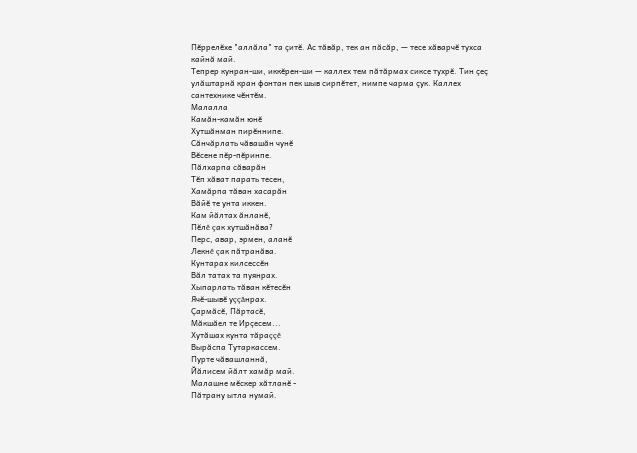Пĕррелĕхе "аллăла" та çитĕ. Ас тăвăр, тек ан пăсăр, — тесе хăварчĕ тухса кайнă май.
Тепрер кунран-ши, иккĕрен-ши — каллех тем пăтăрмах сиксе тухрĕ. Тин çеç улăштарнă кран фонтан пек шыв сирпĕтет, нимпе чарма çук. Каллех сантехнике чĕнтĕм.
Малалла
Камăн-камăн юнĕ
Хутшăнман пирĕннипе.
Сăнчăрлать чăвашăн чунĕ
Вĕсене пĕр-пĕринпе.
Пăлхарпа сăварăн
Тĕп хăват парать тесен,
Хамăрпа тăван хасарăн
Вăйĕ те унта иккен.
Кам йăлтах ăнланĕ,
Пĕлĕ çак хутшăнăва?
Перс, авар, эрмен, аланĕ
Лекнĕ çак пăтранăва.
Кунтарах килсессĕн
Вăл татах та пуянрах.
Хыпарлать тăван кĕтесĕн
Ячĕ-шывĕ уççăнрах.
Çармăсĕ, Пăртасĕ,
Мăкшăел те Ирçесем...
Хутăшах кунта тăраççĕ
Вырăспа Тутаркассем.
Пурте чăвашланнă,
Йăлисем йăлт хамăр май.
Малашне мĕскер хăтланĕ -
Пăтрану ытла нумай.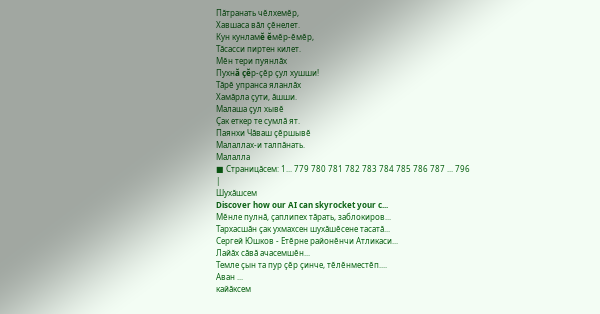Пăтранать чĕлхемĕр,
Хавшаса вăл çĕнелет.
Кун кунламĕ ĕмĕр-ĕмĕр,
Тăсасси пиртен килет.
Мĕн тери пуянлăх
Пухнă çĕр-çĕр çул хушши!
Тăрĕ упранса яланлăх
Хамăрла çути, ăшши.
Малаша çул хывĕ
Çак еткер те сумлă ят.
Паянхи Чăваш çĕршывĕ
Малаллах-и талпăнать.
Малалла
■ Страницăсем: 1... 779 780 781 782 783 784 785 786 787 ... 796
|
Шухăшсем
Discover how our AI can skyrocket your c...
Мĕнле пулнă, çаплипех тăрать, заблокиров...
Тархасшăн çак ухмахсен шухăшĕсене тасатă...
Сергей Юшков - Етĕрне районĕнчи Атликаси...
Лайăх сăвă ачасемшĕн...
Темле çын та пур çĕр çинче, тĕлĕнместĕп....
Аван ...
кайăксем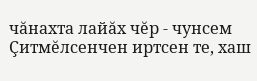чăнахта лайăх чĕр - чунсем
Çитмĕлсенчен иртсен те, хаш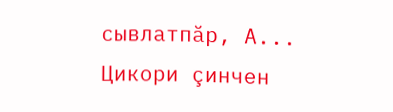сывлатпăр, А...
Цикори çинчен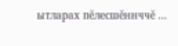ытларах пĕлесшĕннччĕ ...